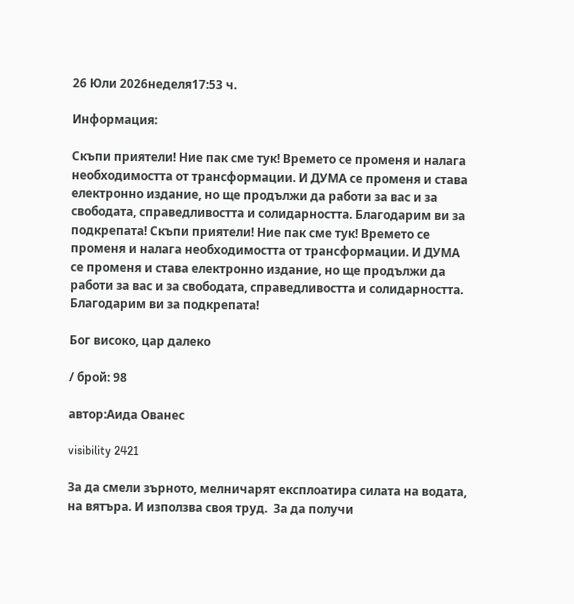26 Юли 2026неделя17:53 ч.

Информация:

Скъпи приятели! Ние пак сме тук! Времето се променя и налага необходимостта от трансформации. И ДУМА се променя и става електронно издание, но ще продължи да работи за вас и за свободата, справедливостта и солидарността. Благодарим ви за подкрепата! Скъпи приятели! Ние пак сме тук! Времето се променя и налага необходимостта от трансформации. И ДУМА се променя и става електронно издание, но ще продължи да работи за вас и за свободата, справедливостта и солидарността. Благодарим ви за подкрепата!

Бог високо, цар далеко

/ брой: 98

автор:Аида Ованес

visibility 2421

За да смели зърното, мелничарят експлоатира силата на водата, на вятъра. И използва своя труд.  За да получи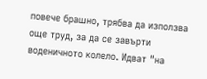повече брашно, трябва да използва още труд, за да се завърти воденичното колело. Идват "на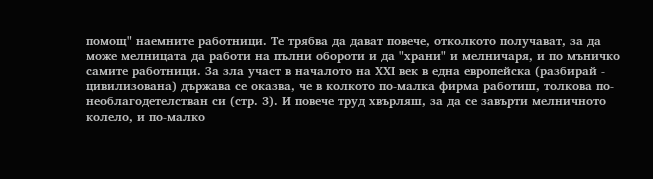помощ" наемните работници. Те трябва да дават повече, отколкото получават, за да може мелницата да работи на пълни обороти и да "храни" и мелничаря, и по мъничко самите работници. За зла участ в началото на ХХI век в една европейска (разбирай - цивилизована) държава се оказва, че в колкото по-малка фирма работиш, толкова по-необлагодетелстван си (стр. 3). И повече труд хвърляш, за да се завърти мелничното колело, и по-малко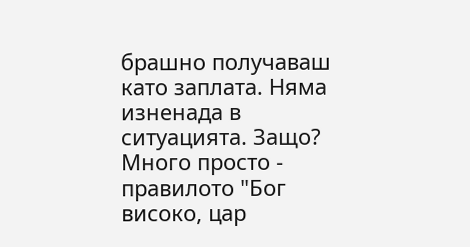брашно получаваш като заплата. Няма изненада в ситуацията. Защо? Много просто - правилото "Бог високо, цар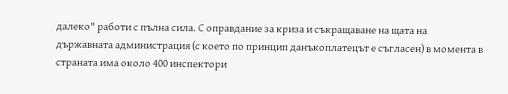далеко" работи с пълна сила. С оправдание за криза и съкращаване на щата на държавната администрация (с което по принцип данъкоплатецът е съгласен) в момента в страната има около 400 инспектори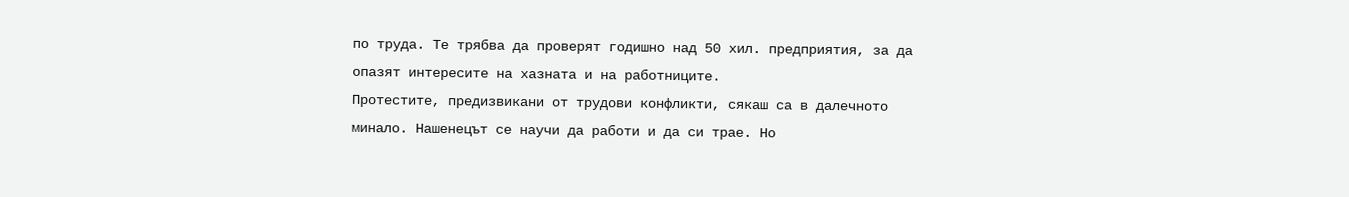по труда. Те трябва да проверят годишно над 50 хил. предприятия, за да опазят интересите на хазната и на работниците.
Протестите, предизвикани от трудови конфликти, сякаш са в далечното минало. Нашенецът се научи да работи и да си трае. Но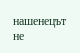нашенецът не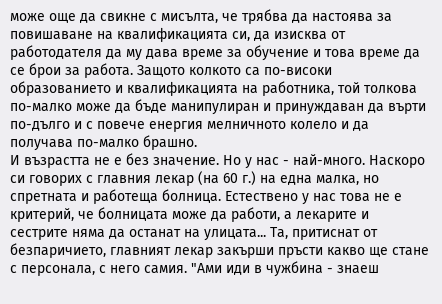може още да свикне с мисълта, че трябва да настоява за повишаване на квалификацията си, да изисква от работодателя да му дава време за обучение и това време да се брои за работа. Защото колкото са по-високи образованието и квалификацията на работника, той толкова по-малко може да бъде манипулиран и принуждаван да върти по-дълго и с повече енергия мелничното колело и да получава по-малко брашно.
И възрастта не е без значение. Но у нас - най-много. Наскоро си говорих с главния лекар (на 60 г.) на една малка, но спретната и работеща болница. Естествено у нас това не е критерий, че болницата може да работи, а лекарите и сестрите няма да останат на улицата... Та, притиснат от безпаричието, главният лекар закърши пръсти какво ще стане с персонала, с него самия. "Ами иди в чужбина - знаеш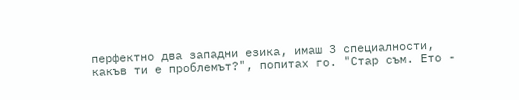перфектно два западни езика, имаш 3 специалности, какъв ти е проблемът?", попитах го. "Стар съм. Ето -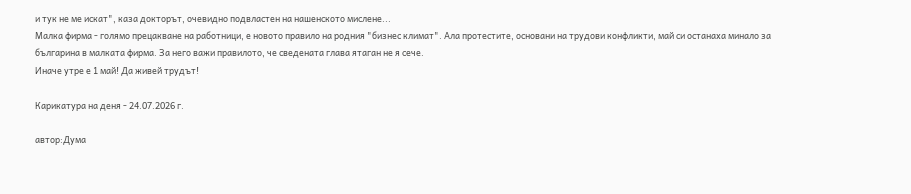и тук не ме искат", каза докторът, очевидно подвластен на нашенското мислене...
Малка фирма - голямо прецакване на работници, е новото правило на родния "бизнес климат". Ала протестите, основани на трудови конфликти, май си останаха минало за българина в малката фирма. За него важи правилото, че сведената глава ятаган не я сече.
Иначе утре е 1 май! Да живей трудът!

Карикатура на деня - 24.07.2026 г.

автор:Дума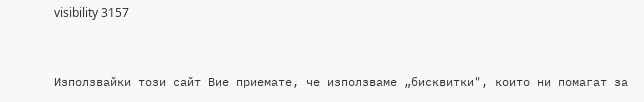visibility 3157



Използвайки този сайт Вие приемате, че използваме „бисквитки", които ни помагат за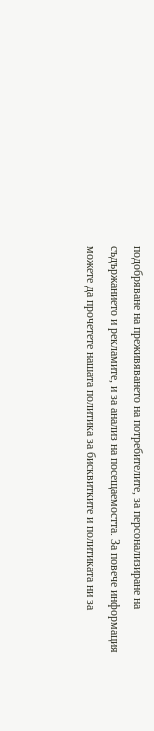подобряване на преживяването на потребителите, за персонализиране на съдържанието и рекламите, и за анализ на посещаемостта. За повече информация можете да прочетете нашата политика за бисквитките и политиката ни за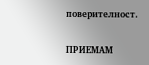поверителност.

ПРИЕМАМ